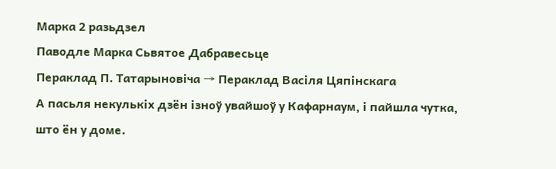Марка 2 разьдзел
Паводле Марка Сьвятое Дабравесьце
Пераклад П. Татарыновіча → Пераклад Васіля Цяпінскага
А пасьля некулькіх дзён ізноў увайшоў у Кафарнаум, і пайшла чутка, што ён у доме.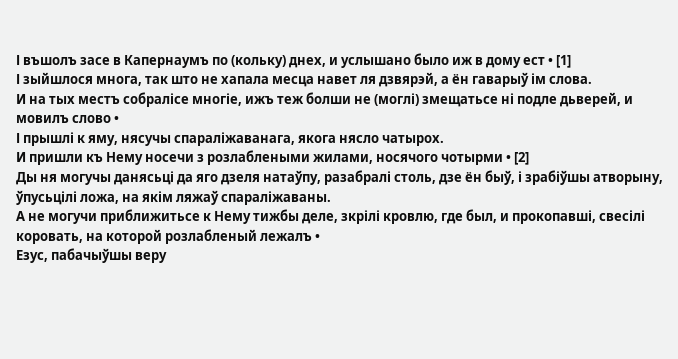І въшолъ засе в Капернаумъ по (кольку) днех, и услышано было иж в дому ест • [1]
І зыйшлося многа, так што не хапала месца навет ля дзвярэй, а ён гаварыў ім слова.
И на тых местъ собралісе многіе, ижъ теж болши не (моглі) змещатьсе ні подле дьверей, и мовилъ слово •
І прышлі к яму, нясучы спараліжаванага, якога нясло чатырох.
И пришли къ Нему носечи з розлаблеными жилами, носячого чотырми • [2]
Ды ня могучы данясьці да яго дзеля натаўпу, разабралі столь, дзе ён быў, і зрабіўшы атворыну, ўпусьцілі ложа, на якім ляжаў спараліжаваны.
А не могучи приближитьсе к Нему тижбы деле, зкрілі кровлю, где был, и прокопавші, свесілі коровать, на которой розлабленый лежалъ •
Езус, пабачыўшы веру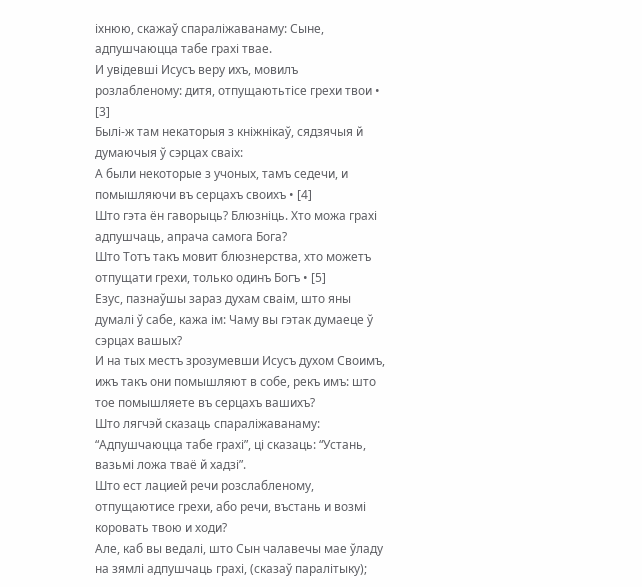іхнюю, скажаў спараліжаванаму: Сыне, адпушчаюцца табе грахі твае.
И увідевші Исусъ веру ихъ, мовилъ розлабленому: дитя, отпущаютьтісе грехи твои • [3]
Былі-ж там некаторыя з кніжнікаў, сядзячыя й думаючыя ў сэрцах сваіх:
А были некоторые з учоных, тамъ седечи, и помышляючи въ серцахъ своихъ • [4]
Што гэта ён гаворыць? Блюзніць. Хто можа грахі адпушчаць, апрача самога Бога?
Што Тотъ такъ мовит блюзнерства, хто можетъ отпущати грехи, только одинъ Богъ • [5]
Езус, пазнаўшы зараз духам сваім, што яны думалі ў сабе, кажа ім: Чаму вы гэтак думаеце ў сэрцах вашых?
И на тых местъ зрозумевши Исусъ духом Своимъ, ижъ такъ они помышляют в собе, рекъ имъ: што тое помышляете въ серцахъ вашихъ?
Што лягчэй сказаць спараліжаванаму: “Адпушчаюцца табе грахі”, ці сказаць: “Устань, вазьмі ложа тваё й хадзі”.
Што ест лацией речи розслабленому, отпущаютисе грехи, або речи, въстань и возмі коровать твою и ходи?
Але, каб вы ведалі, што Сын чалавечы мае ўладу на зямлі адпушчаць грахі, (сказаў паралітыку);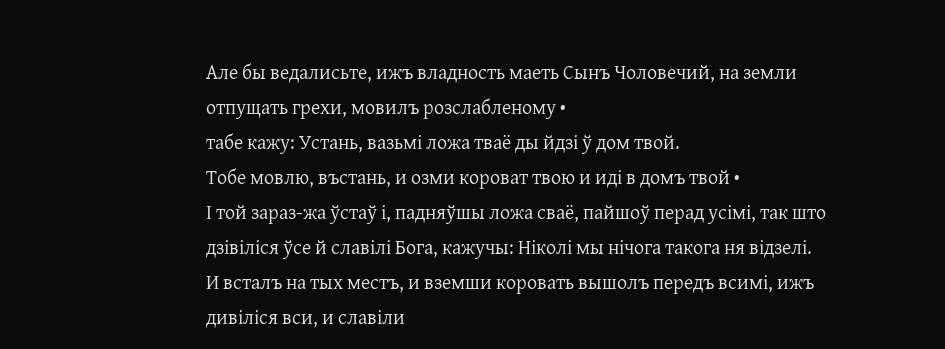Але бы ведалисьте, ижъ владность маеть Сынъ Чоловечий, на земли отпущать грехи, мовилъ розслабленому •
табе кажу: Устань, вазьмі ложа тваё ды йдзі ў дом твой.
Тобе мовлю, въстань, и озми короват твою и иді в домъ твой •
І той зараз-жа ўстаў і, падняўшы ложа сваё, пайшоў перад усімі, так што дзівіліся ўсе й славілі Бога, кажучы: Ніколі мы нічога такога ня відзелі.
И всталъ на тых местъ, и вземши коровать вышолъ передъ всимі, ижъ дивіліся вси, и славіли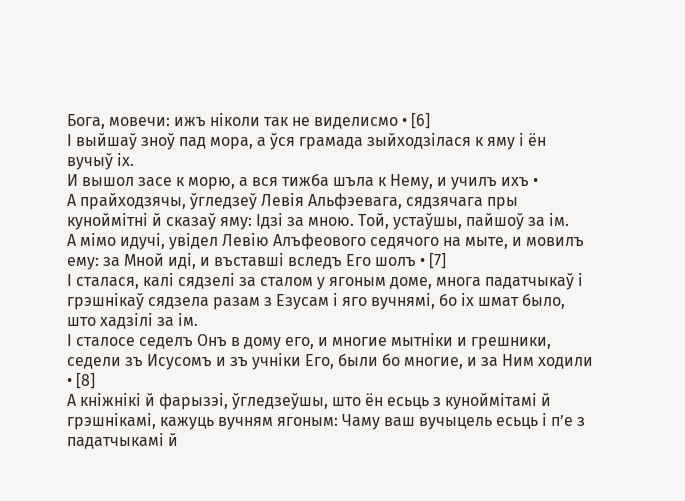Бога, мовечи: ижъ ніколи так не виделисмо • [6]
І выйшаў зноў пад мора, а ўся грамада зыйходзілася к яму і ён вучыў іх.
И вышол засе к морю, а вся тижба шъла к Нему, и училъ ихъ •
А прайходзячы, ўгледзеў Левія Альфэевага, сядзячага пры куноймітні й сказаў яму: Ідзі за мною. Той, устаўшы, пайшоў за ім.
А мімо идучі, увідел Левію Алъфеового седячого на мыте, и мовилъ ему: за Мной иді, и въставші вследъ Его шолъ • [7]
І сталася, калі сядзелі за сталом у ягоным доме, многа падатчыкаў і грэшнікаў сядзела разам з Езусам і яго вучнямі, бо іх шмат было, што хадзілі за ім.
І сталосе седелъ Онъ в дому его, и многие мытніки и грешники, седели зъ Исусомъ и зъ учніки Его, были бо многие, и за Ним ходили • [8]
А кніжнікі й фарызэі, ўгледзеўшы, што ён есьць з куноймітамі й грэшнікамі, кажуць вучням ягоным: Чаму ваш вучыцель есьць і п’е з падатчыкамі й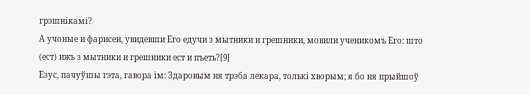грэшнікамі?
А учоные и фарисеи, увидевши Его едучи з мытники и грешники, мовили ученикомъ Его: што (ест) ижъ з мытники и грешники ест и пъеть?[9]
Езус, пачуўшы гэта, гавора ім: Здаровым ня трэба лекара, толькі хворым; я бо ня прыйшоў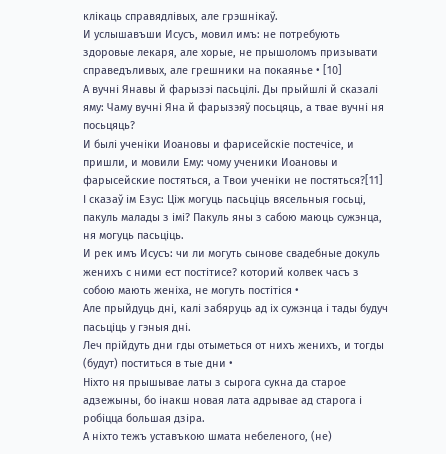клікаць справядлівых, але грэшнікаў.
И услышавъши Исусъ, мовил имъ: не потребують здоровые лекаря, але хорые, не прышоломъ призывати справедъливых, але грешники на покаянье • [10]
А вучні Янавы й фарызэі пасьцілі. Ды прыйшлі й сказалі яму: Чаму вучні Яна й фарызэяў посьцяць, а твае вучні ня посьцяць?
И былі ученіки Иоановы и фарисейскіе постечісе, и пришли, и мовили Ему: чому ученики Иоановы и фарысейские постяться, а Твои ученіки не постяться?[11]
І сказаў ім Езус: Ціж могуць пасьціць вясельныя госьці, пакуль малады з імі? Пакуль яны з сабою маюць сужэнца, ня могуць пасьціць.
И рек имъ Исусъ: чи ли могуть сынове свадебные докуль женихъ с ними ест постітисе? которий колвек часъ з собою мають женіха, не могуть постітіся •
Але прыйдуць дні, калі забяруць ад іх сужэнца і тады будуч пасьціць у гэныя дні.
Леч прійдуть дни гды отыметься от нихъ женихъ, и тогды (будут) поститься в тые дни •
Ніхто ня прышывае латы з сырога сукна да старое адзежыны, бо інакш новая лата адрывае ад старога і робіцца большая дзіра.
А ніхто тежъ уставъкою шмата небеленого, (не)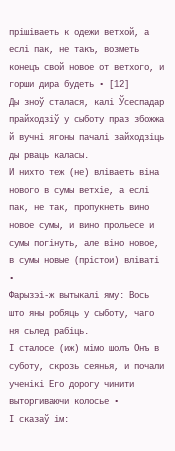прішіваеть к одежи ветхой, а еслі пак, не такъ, возметь конецъ свой новое от ветхого, и горши дира будеть • [12]
Ды зноў сталася, калі Ўсеспадар прайходзіў у сыботу праз збожжа й вучні ягоны пачалі зайходзіць ды рваць каласы.
И нихто теж (не) вліваеть віна нового в сумы ветхіе, а еслі пак, не так, пропукнеть вино новое сумы, и вино прольесе и сумы погінуть, але віно новое, в сумы новые (прістои) вліваті •
Фарызэі-ж вытыкалі яму: Вось што яны робяць у сыботу, чаго ня сьлед рабіць.
І сталосе (иж) мімо шолъ Онъ в суботу, скрозь сеянья, и почали ученікі Его дорогу чинити выторгиваючи колосье •
І сказаў ім: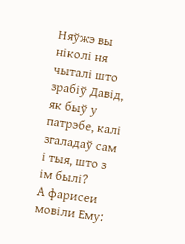Няўжэ вы ніколі ня чыталі што зрабіў Давід, як быў у патрэбе, калі згаладаў сам і тыя, што з ім былі?
А фарисеи мовіли Ему: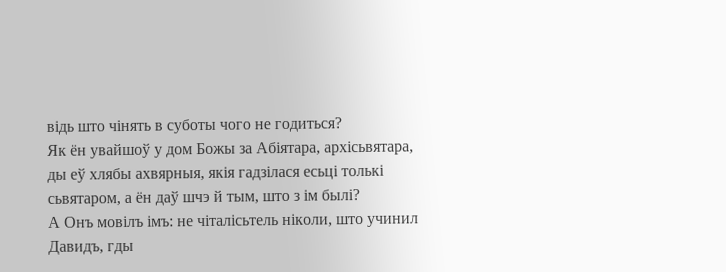відь што чінять в суботы чого не годиться?
Як ён увайшоў у дом Божы за Абіятара, архісьвятара, ды еў хлябы ахвярныя, якія гадзілася есьці толькі сьвятаром, а ён даў шчэ й тым, што з ім былі?
А Онъ мовілъ імъ: не чіталісьтель ніколи, што учинил Давидъ, гды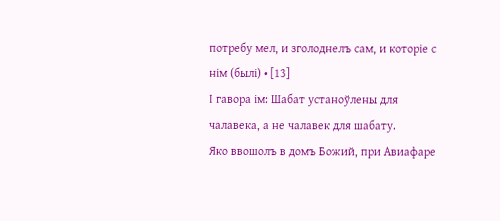потребу мел, и зголоднелъ сам, и которіе с нім (былі) • [13]
І гавора ім: Шабат устаноўлены для чалавека, а не чалавек для шабату.
Яко ввошолъ в домъ Божий, при Авиафаре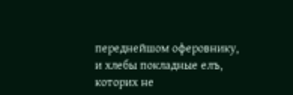переднейшом оферовнику, и хлебы покладные елъ, которих не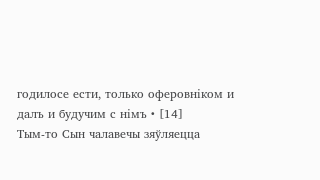годилосе ести, только оферовніком и далъ и будучим с німъ • [14]
Тым-то Сын чалавечы зяўляецца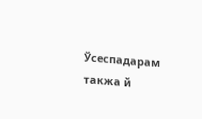Ўсеспадарам такжа й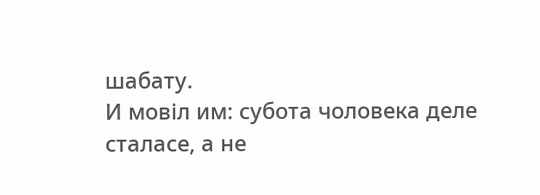шабату.
И мовіл им: субота чоловека деле сталасе, а не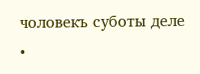чоловекъ суботы деле •